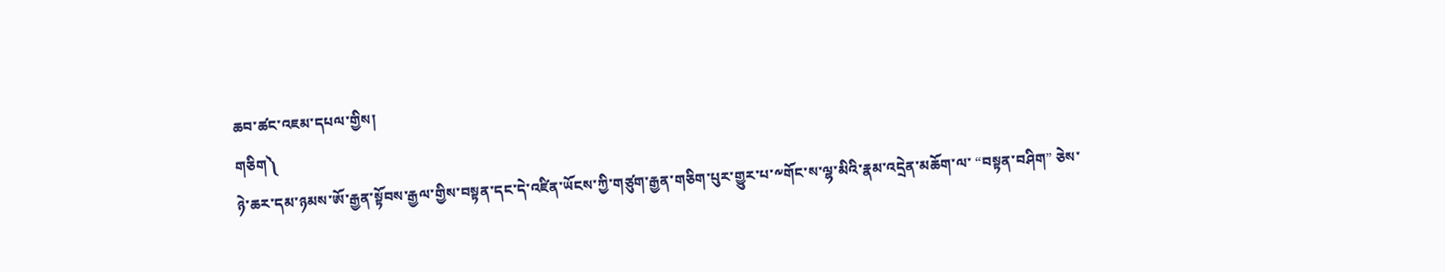ཆབ་ཚང་འཇམ་དཔལ་གྱིས།
གཅིག༽
ཉེ་ཆར་དམ་ཉམས་ཨོ་རྒྱན་སྟོབས་རྒྱལ་གྱིས་བསྟན་དང་དེ་འཛིན་ཡོངས་ཀྱི་གཙུག་རྒྱན་གཅིག་པུར་གྱུར་པ་༸གོང་ས་ལྷ་མིའི་རྣམ་འདྲེན་མཆོག་ལ་ “བསྟན་བཤིག” ཅེས་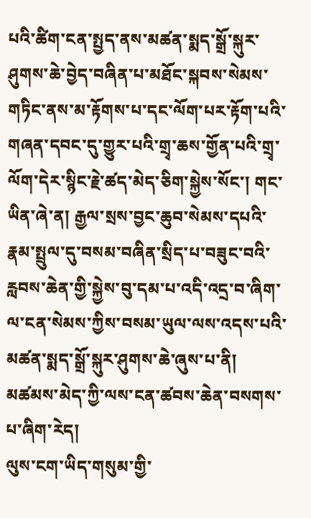པའི་ཚིག་ངན་སྤྱད་ནས་མཚན་སྨད་སྒྲོ་སྐུར་ཤུགས་ཆེ་བྱེད་བཞིན་པ་མཐོང་སྐབས་སེམས་གཏིང་ནས་མ་རྟོགས་པ་དང་ལོག་པར་རྟོག་པའི་གཞན་དབང་དུ་གྱུར་པའི་གྲྭ་ཆས་གྱོན་པའི་གྲྭ་ལོག་དེར་སྙིང་རྗེ་ཚད་མེད་ཅིག་སྐྱེས་སོང་། གང་ཡིན་ཞེ་ན། རྒྱལ་སྲས་བྱང་ཆུབ་སེམས་དཔའི་རྣམ་སྤྲུལ་དུ་བསམ་བཞིན་སྲིད་པ་བཟུང་བའི་རླབས་ཆེན་གྱི་སྐྱེས་བུ་དམ་པ་འདི་འདྲ་བ་ཞིག་ལ་ངན་སེམས་ཀྱིས་བསམ་ཡུལ་ལས་འདས་པའི་མཚན་སྨད་སྒྲོ་སྐུར་ཤུགས་ཆེ་ཞུས་པ་ནི། མཚམས་མེད་ཀྱི་ལས་ངན་ཚབས་ཆེན་བསགས་པ་ཞིག་རེད།
ལུས་ངག་ཡིད་གསུམ་གྱི་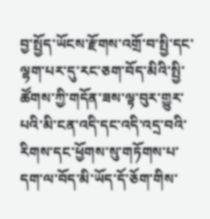བྱ་སྤྱོད་ཡོངས་རྫོགས་འགྲོ་བ་སྤྱི་དང་ལྷག་པར་དུ་རང་ཅག་བོད་མིའི་སྤྱི་ཚོགས་ཀྱི་གདོན་ཟས་ལྟ་བུར་གྱུར་པའི་མི་ངན་འདི་དང་འདི་འདྲ་བའི་རིགས་དང་ཕྱོགས་སུ་གཏོགས་པ་དག་ལ་བོད་མི་ཡོད་དོ་ཅོག་གིས་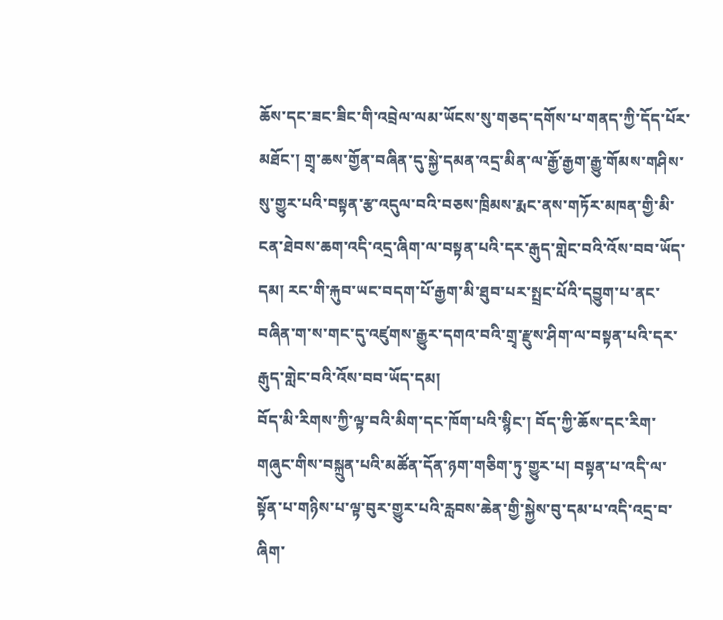ཆོས་དང་ཟང་ཟིང་གི་འབྲེལ་ལམ་ཡོངས་སུ་གཅད་དགོས་པ་གནད་ཀྱི་དོད་པོར་མཐོང་། གྲྭ་ཆས་གྱོན་བཞིན་དུ་སྐྱེ་དམན་འདྲ་མིན་ལ་རྒྱོ་རྒྱག་རྒྱུ་གོམས་གཤིས་སུ་གྱུར་པའི་བསྟན་རྩ་འདུལ་བའི་བཅས་ཁྲིམས་རྨང་ནས་གཏོར་མཁན་གྱི་མི་ངན་ཐེབས་ཆག་འདི་འདྲ་ཞིག་ལ་བསྟན་པའི་དར་རྒུད་གླེང་བའི་འོས་བབ་ཡོད་དམ། རང་གི་རྐུབ་ཡང་བདག་པོ་རྒྱག་མི་ཐུབ་པར་སྤྲང་པོའི་དབྱུག་པ་ནང་བཞིན་ག་ས་གང་དུ་འཛུགས་རྒྱུར་དགའ་བའི་གྲྭ་རྫུས་ཤིག་ལ་བསྟན་པའི་དར་རྒུད་གླེང་བའི་འོས་བབ་ཡོད་དམ།
བོད་མི་རིགས་ཀྱི་ལྟ་བའི་མིག་དང་ཁོག་པའི་སྙིང་། བོད་ཀྱི་ཆོས་དང་རིག་གཞུང་གིས་བསྐྲུན་པའི་མཚོན་དོན་ཉག་གཅིག་ཏུ་གྱུར་པ། བསྟན་པ་འདི་ལ་སྟོན་པ་གཉིས་པ་ལྟ་བུར་གྱུར་པའི་རླབས་ཆེན་གྱི་སྐྱེས་བུ་དམ་པ་འདི་འདྲ་བ་ཞིག་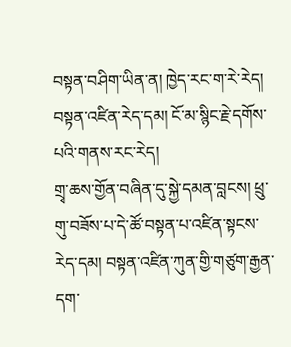བསྟན་བཤིག་ཡིན་ན། ཁྱེད་རང་ག་རེ་རེད། བསྟན་འཛིན་རེད་དམ། ངོ་མ་སྙིང་རྗེ་དགོས་པའི་གནས་རང་རེད།
གྲྭ་ཆས་གྱོན་བཞིན་དུ་སྐྱེ་དམན་བླངས། ཕྲུ་གུ་བཟོས་པ་དེ་ཚོ་བསྟན་པ་འཛིན་སྟངས་རེད་དམ། བསྟན་འཛིན་ཀུན་གྱི་གཙུག་རྒྱན་དག་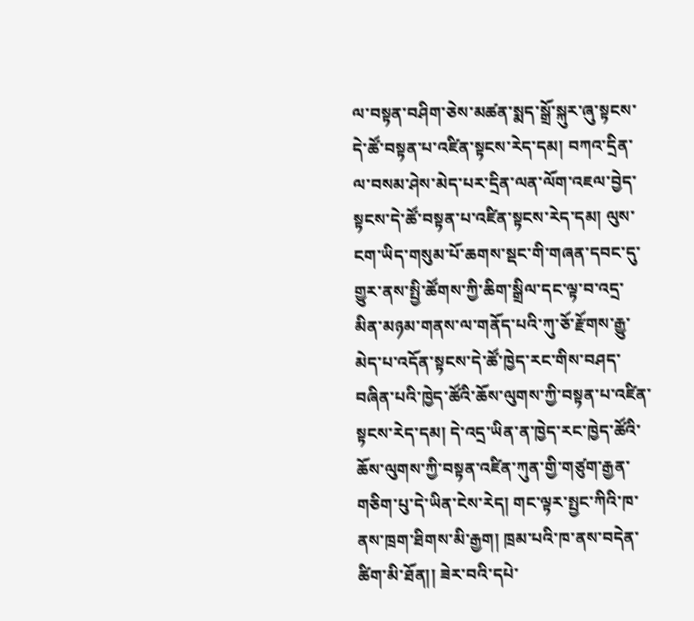ལ་བསྟན་བཤིག་ཅེས་མཚན་སྨད་སྒྲོ་སྐུར་ཞུ་སྟངས་དེ་ཚོ་བསྟན་པ་འཛིན་སྟངས་རེད་དམ། བཀའ་དྲིན་ལ་བསམ་ཤེས་མེད་པར་དྲིན་ལན་ལོག་འཇལ་བྱེད་སྟངས་དེ་ཚོ་བསྟན་པ་འཛིན་སྟངས་རེད་དམ། ལུས་ངག་ཡིད་གསུམ་པོ་ཆགས་སྡང་གི་གཞན་དབང་དུ་གྱུར་ནས་སྤྱི་ཚོགས་ཀྱི་ཆིག་སྒྲིལ་དང་ལྟ་བ་འདྲ་མིན་མཉམ་གནས་ལ་གནོད་པའི་ཀུ་ཅོ་རྫོགས་རྒྱུ་མེད་པ་འདོན་སྟངས་དེ་ཚོ་ཁྱེད་རང་གིས་བཤད་བཞིན་པའི་ཁྱེད་ཚོའི་ཆོས་ལུགས་ཀྱི་བསྟན་པ་འཛིན་སྟངས་རེད་དམ། དེ་འདྲ་ཡིན་ན་ཁྱེད་རང་ཁྱེད་ཚོའི་ཆོས་ལུགས་ཀྱི་བསྟན་འཛིན་ཀུན་གྱི་གཙུག་རྒྱན་གཅིག་པུ་དེ་ཡིན་ངེས་རེད། གང་ལྟར་སྤྱང་ཀིའི་ཁ་ནས་ཁྲག་ཐིགས་མི་རྒྱག། ཁྲམ་པའི་ཁ་ནས་བདེན་ཚིག་མི་ཐོན།། ཟེར་བའི་དཔེ་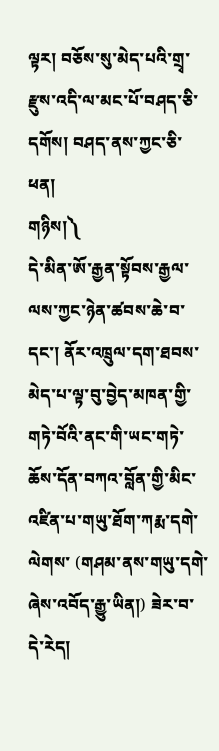ལྟར། བཅོས་སུ་མེད་པའི་གྲྭ་རྫུས་འདི་ལ་མང་པོ་བཤད་ཅི་དགོས། བཤད་ནས་ཀྱང་ཅི་ཕན།
གཉིས།༽
དེ་མིན་ཨོ་རྒྱན་སྟོབས་རྒྱལ་ལས་ཀྱང་ཉེན་ཚབས་ཆེ་བ་དང་། ནོར་འཁྲུལ་དག་ཐབས་མེད་པ་ལྟ་བུ་བྱེད་མཁན་གྱི་གཏེ་བོའི་ནང་གི་ཡང་གཏེ་ཆོས་དོན་བཀའ་བློན་གྱི་མིང་འཛིན་པ་གཡུ་ཐོག་ཀརྨ་དགེ་ལེགས་ (གཤམ་ནས་གཡུ་དགེ་ཞེས་འབོད་རྒྱུ་ཡིན།) ཟེར་བ་དེ་རེད།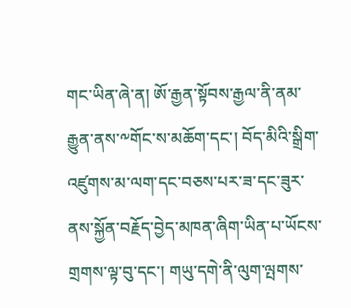གང་ཡིན་ཞེ་ན། ཨོ་རྒྱན་སྟོབས་རྒྱལ་ནི་ནམ་རྒྱུན་ནས་༸གོང་ས་མཆོག་དང་། བོད་མིའི་སྒྲིག་འཛུགས་མ་ལག་དང་བཅས་པར་ཟ་དང་ཟུར་ནས་སྐྱོན་བརྗོད་བྱེད་མཁན་ཞིག་ཡིན་པ་ཡོངས་གྲགས་ལྟ་བུ་དང་། གཡུ་དགེ་ནི་ལུག་ལྤགས་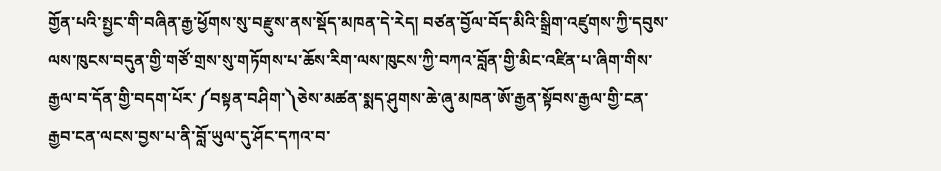གྱོན་པའི་སྤྱང་གི་བཞིན་རྒྱ་ཕྱོགས་སུ་བརྫུས་ནས་སྡོད་མཁན་དེ་རེད། བཙན་བྱོལ་བོད་མིའི་སྒྲིག་འཛུགས་ཀྱི་དབུས་ལས་ཁུངས་བདུན་གྱི་གཙོ་གྲས་སུ་གཏོགས་པ་ཆོས་རིག་ལས་ཁུངས་ཀྱི་བཀའ་བློན་གྱི་མིང་འཛིན་པ་ཞིག་གིས་རྒྱལ་བ་དོན་གྱི་བདག་པོར་༼བསྟན་བཤིག་༽ཅེས་མཚན་སྨད་ཤུགས་ཆེ་ཞུ་མཁན་ཨོ་རྒྱན་སྟོབས་རྒྱལ་གྱི་ངན་རྒྱབ་ངན་ལངས་བྱས་པ་ནི་བློ་ཡུལ་དུ་ཤོང་དཀའ་བ་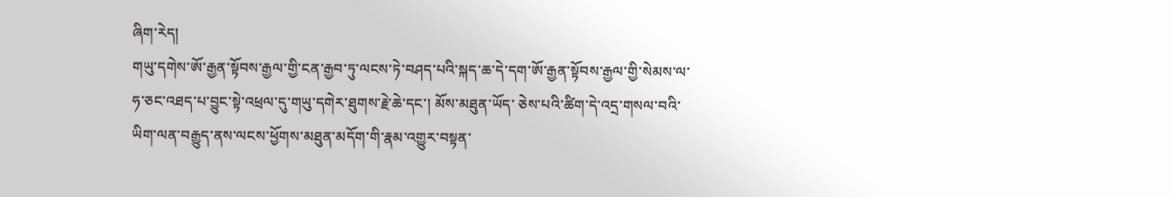ཞིག་རེད།
གཡུ་དགེས་ཨོ་རྒྱན་སྟོབས་རྒྱལ་གྱི་ངན་རྒྱབ་ཏུ་ལངས་ཏེ་བཤད་པའི་སྐད་ཆ་དེ་དག་ཨོ་རྒྱན་སྟོབས་རྒྱལ་གྱི་སེམས་ལ་ཧ་ཅང་འཐད་པ་བྱུང་སྟེ་འཕྲལ་དུ་གཡུ་དགེར་ཐུགས་རྗེ་ཆེ་དང་། མོས་མཐུན་ཡོད་ ཅེས་པའི་ཚིག་དེ་འདྲ་གསལ་བའི་ཡིག་ལན་བརྒྱུད་ནས་ལངས་ཕྱོགས་མཐུན་མདོག་གི་རྣམ་འགྱུར་བསྟན་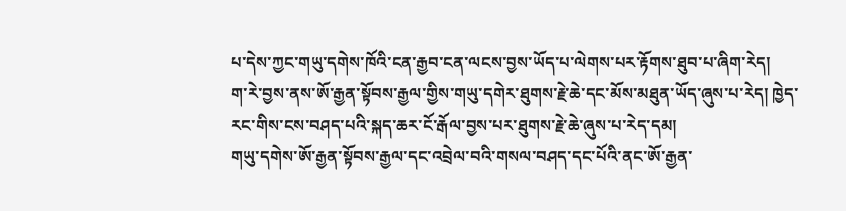པ་དེས་ཀྱང་གཡུ་དགེས་ཁོའི་ངན་རྒྱབ་ངན་ལངས་བྱས་ཡོད་པ་ལེགས་པར་རྟོགས་ཐུབ་པ་ཞིག་རེད།
ག་རེ་བྱས་ནས་ཨོ་རྒྱན་སྟོབས་རྒྱལ་གྱིས་གཡུ་དགེར་ཐུགས་རྗེ་ཆེ་དང་མོས་མཐུན་ཡོད་ཞུས་པ་རེད། ཁྱེད་རང་གིས་ངས་བཤད་པའི་སྐད་ཆར་ངོ་རྒོལ་བྱས་པར་ཐུགས་རྗེ་ཆེ་ཞུས་པ་རེད་དམ།
གཡུ་དགེས་ཨོ་རྒྱན་སྟོབས་རྒྱལ་དང་འབྲེལ་བའི་གསལ་བཤད་དང་པོའི་ནང་ཨོ་རྒྱན་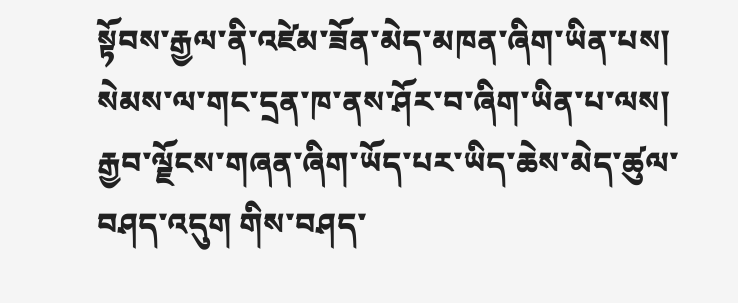སྟོབས་རྒྱལ་ནི་འཛེམ་ཟོན་མེད་མཁན་ཞིག་ཡིན་པས། སེམས་ལ་གང་དྲན་ཁ་ནས་ཤོར་བ་ཞིག་ཡིན་པ་ལས། རྒྱབ་ལྗོངས་གཞན་ཞིག་ཡོད་པར་ཡིད་ཆེས་མེད་ཚུལ་བཤད་འདུག གིས་བཤད་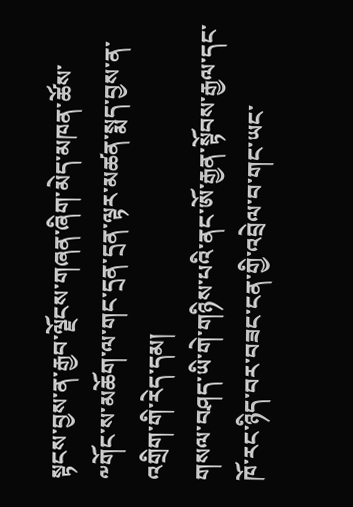སྟངས་བྱས་ན་རྒྱབ་ལྗོངས་གཞན་ཞིག་མེད་མཁན་ཚོས་༸གོང་ས་མཆོག་ལ་གང་དྲན་དྲན་ལྟར་མཚན་སྨད་བྱས་ན་འགྲིག་གི་རེད་དམ།
གསལ་བཤད་ཡི་གེ་གཉིས་པའི་ནང་ཨོ་རྒྱན་སྟོབས་རྒྱལ་དང་ཁོ་རང་ཉིད་བར་བཟང་ངན་གྱི་འབྲེལ་བ་གང་ཡང་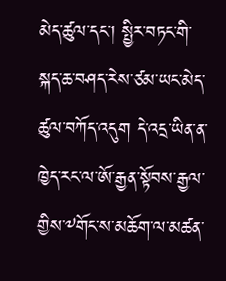མེད་ཚུལ་དང་། སྤྱིར་བཏང་གི་སྐད་ཆ་བཤད་རེས་ཙམ་ཡང་མེད་ཚུལ་བཀོད་འདུག དེ་འདྲ་ཡིན་ན་ཁྱེད་རང་ལ་ཨོ་རྒྱན་སྟོབས་རྒྱལ་གྱིས་༸གོང་ས་མཆོག་ལ་མཚན་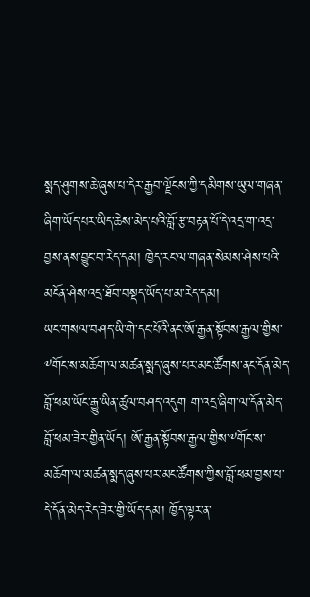སྨད་ཤུགས་ཆེ་ཞུས་པ་དེར་རྒྱབ་ལྗོངས་ཀྱི་དམིགས་ཡུལ་གཞན་ཞིག་ཡོད་པར་ཡིད་ཆེས་མེད་པའི་བློ་རྩ་བརྟན་པོ་དེ་འདྲ་ག་འདྲ་བྱས་ནས་བྱུང་བ་རེད་དམ། ཁྱེད་རང་ལ་གཞན་སེམས་ཤེས་པའི་མངོན་ཤེས་འདྲ་ཐོབ་བསྡད་ཡོད་པ་མ་རེད་དམ།
ཡང་གསལ་བཤད་ཡི་གེ་དང་པོའི་ནང་ཨོ་རྒྱན་སྟོབས་རྒྱལ་གྱིས་༸གོང་ས་མཆོག་ལ་མཚན་སྨད་ཞུས་པར་མང་ཚོགས་ནང་དོན་མེད་བློ་ཕམ་ཡོང་རྒྱུ་ཡིན་ཚུལ་བཤད་འདུག ག་འདྲ་ཞིག་ལ་དོན་མེད་བློ་ཕམ་ཟེར་གྱིན་ཡོད། ཨོ་རྒྱན་སྟོབས་རྒྱལ་གྱིས་༸གོང་ས་མཆོག་ལ་མཚན་སྨད་ཞུས་པར་མང་ཚོགས་ཀྱིས་བློ་ཕམ་བྱས་པ་དེ་དོན་མེད་རེད་ཟེར་གྱི་ཡོད་དམ། ཁྱོད་ལྟར་ན་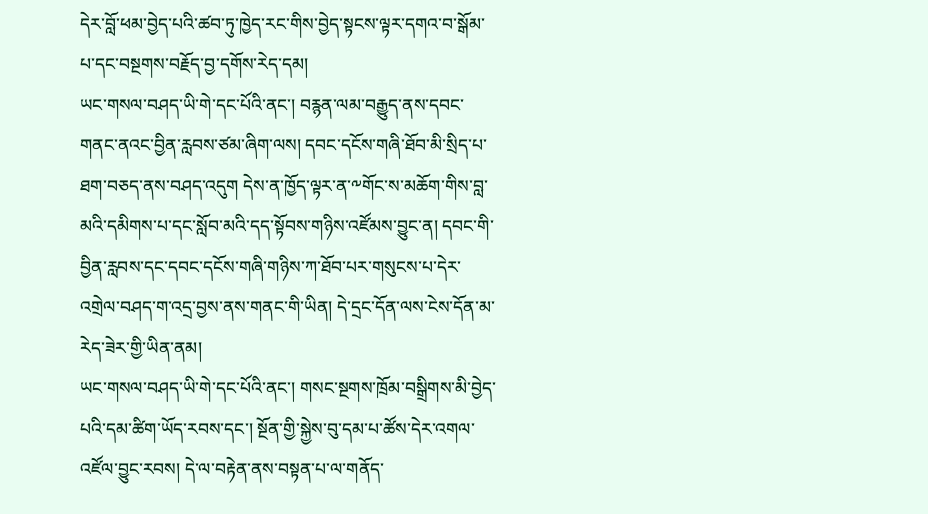དེར་བློ་ཕམ་བྱེད་པའི་ཚབ་ཏུ་ཁྱེད་རང་གིས་བྱེད་སྟངས་ལྟར་དགའ་བ་སྒོམ་པ་དང་བསྔགས་བརྗོད་བྱ་དགོས་རེད་དམ།
ཡང་གསལ་བཤད་ཡི་གེ་དང་པོའི་ནང་། བརྙན་ལམ་བརྒྱུད་ནས་དབང་གནང་ནའང་བྱིན་རླབས་ཙམ་ཞིག་ལས། དབང་དངོས་གཞི་ཐོབ་མི་སྲིད་པ་ཐག་བཅད་ནས་བཤད་འདུག དེས་ན་ཁྱོད་ལྟར་ན་༸གོང་ས་མཆོག་གིས་བླ་མའི་དམིགས་པ་དང་སློབ་མའི་དད་སྟོབས་གཉིས་འཛོམས་བྱུང་ན། དབང་གི་བྱིན་རླབས་དང་དབང་དངོས་གཞི་གཉིས་ཀ་ཐོབ་པར་གསུངས་པ་དེར་འགྲེལ་བཤད་ག་འདྲ་བྱས་ནས་གནང་གི་ཡིན། དེ་དྲང་དོན་ལས་ངེས་དོན་མ་རེད་ཟེར་གྱི་ཡིན་ནམ།
ཡང་གསལ་བཤད་ཡི་གེ་དང་པོའི་ནང་། གསང་སྔགས་ཁྲོམ་བསྒྲིགས་མི་བྱེད་པའི་དམ་ཚིག་ཡོད་རབས་དང་། སྔོན་གྱི་སྐྱེས་བུ་དམ་པ་ཚོས་དེར་འགལ་འཛོལ་བྱུང་རབས། དེ་ལ་བརྟེན་ནས་བསྟན་པ་ལ་གནོད་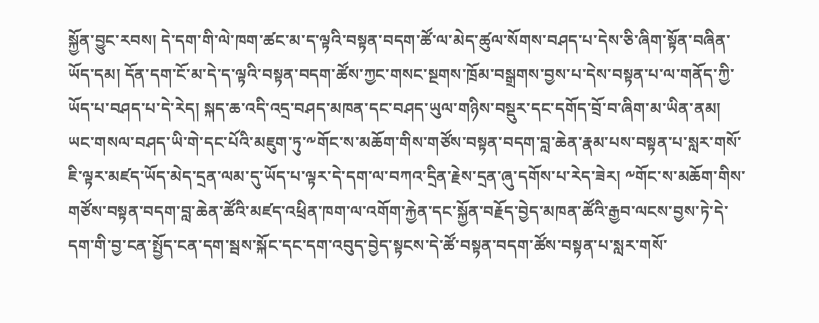སྐྱོན་བྱུང་རབས། དེ་དག་གི་ལེ་ཁག་ཚང་མ་ད་ལྟའི་བསྟན་བདག་ཚོ་ལ་མེད་ཚུལ་སོགས་བཤད་པ་དེས་ཅི་ཞིག་སྟོན་བཞིན་ཡོད་དམ། དོན་དག་ངོ་མ་དེ་ད་ལྟའི་བསྟན་བདག་ཚོས་ཀྱང་གསང་སྔགས་ཁྲོམ་བསྒྲགས་བྱས་པ་དེས་བསྟན་པ་ལ་གནོད་ཀྱི་ཡོད་པ་བཤད་པ་དེ་རེད། སྐད་ཆ་འདི་འདྲ་བཤད་མཁན་དང་བཤད་ཡུལ་གཉིས་བསྡུར་དང་དགོད་བྲོ་བ་ཞིག་མ་ཡིན་ནམ།
ཡང་གསལ་བཤད་ཡི་གེ་དང་པོའི་མཇུག་ཏུ་༸གོང་ས་མཆོག་གིས་གཙོས་བསྟན་བདག་བླ་ཆེན་རྣམ་པས་བསྟན་པ་སླར་གསོ་ཇི་ལྟར་མཛད་ཡོད་མེད་དྲན་ལམ་དུ་ཡོད་པ་ལྟར་དེ་དག་ལ་བཀའ་དྲིན་རྗེས་དྲན་ཞུ་དགོས་པ་རེད་ཟེར། ༸གོང་ས་མཆོག་གིས་གཙོས་བསྟན་བདག་བླ་ཆེན་ཚོའི་མཛད་འཕྲིན་ཁག་ལ་འགོག་རྐྱེན་དང་སྐྱོན་བརྗོད་བྱེད་མཁན་ཚོའི་རྒྱབ་ལངས་བྱས་ཏེ་དེ་དག་གི་བྱ་ངན་སྤྱོད་ངན་དག་སྦས་སྐོང་དང་དག་འབུད་བྱེད་སྟངས་དེ་ཚོ་བསྟན་བདག་ཚོས་བསྟན་པ་སླར་གསོ་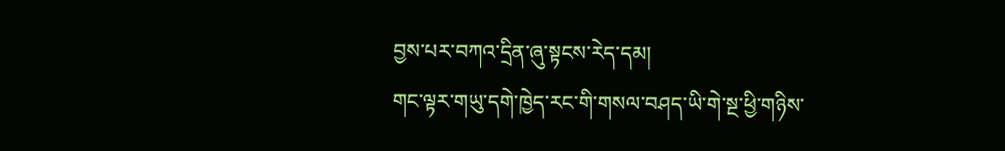བྱས་པར་བཀའ་དྲིན་ཞུ་སྟངས་རེད་དམ།
གང་ལྟར་གཡུ་དགེ་ཁྱེད་རང་གི་གསལ་བཤད་ཡི་གེ་སྔ་ཕྱི་གཉིས་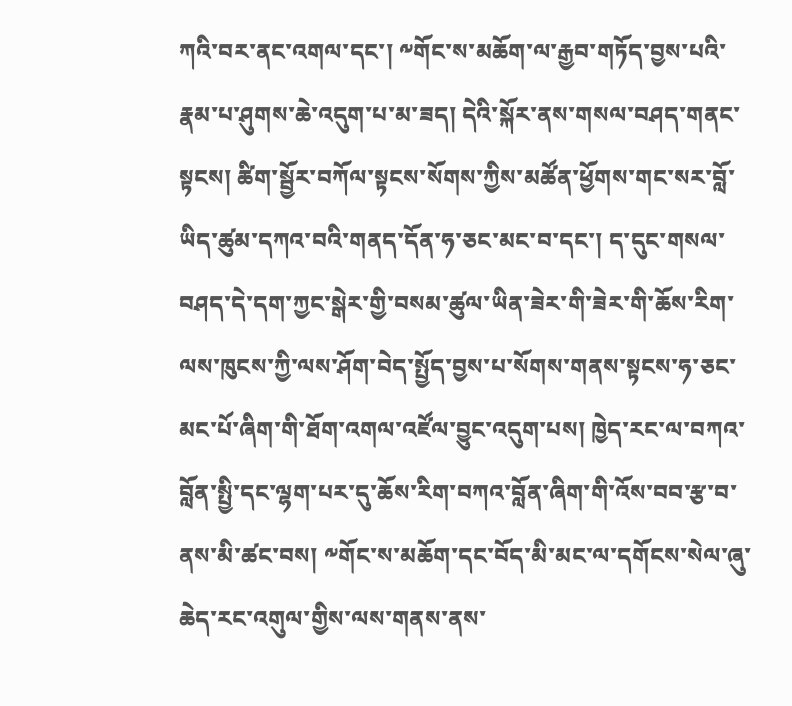ཀའི་བར་ནང་འགལ་དང་། ༸གོང་ས་མཆོག་ལ་རྒྱབ་གཏོད་བྱས་པའི་རྣམ་པ་ཤུགས་ཆེ་འདུག་པ་མ་ཟད། དེའི་སྐོར་ནས་གསལ་བཤད་གནང་སྟངས། ཚིག་སྦྱོར་བཀོལ་སྟངས་སོགས་ཀྱིས་མཚོན་ཕྱོགས་གང་སར་བློ་ཡིད་ཚུམ་དཀའ་བའི་གནད་དོན་ཧ་ཅང་མང་བ་དང་། ད་དུང་གསལ་བཤད་དེ་དག་ཀྱང་སྒེར་གྱི་བསམ་ཚུལ་ཡིན་ཟེར་གི་ཟེར་གི་ཆོས་རིག་ལས་ཁུངས་ཀྱི་ལས་ཤོག་བེད་སྤྱོད་བྱས་པ་སོགས་གནས་སྟངས་ཧ་ཅང་མང་པོ་ཞིག་གི་ཐོག་འགལ་འཛོལ་བྱུང་འདུག་པས། ཁྱེད་རང་ལ་བཀའ་བློན་སྤྱི་དང་ལྷག་པར་དུ་ཆོས་རིག་བཀའ་བློན་ཞིག་གི་འོས་བབ་རྩ་བ་ནས་མི་ཚང་བས། ༸གོང་ས་མཆོག་དང་བོད་མི་མང་ལ་དགོངས་སེལ་ཞུ་ཆེད་རང་འགུལ་གྱིས་ལས་གནས་ནས་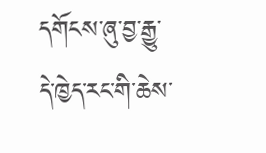དགོངས་ཞུ་བྱ་རྒྱུ་དེ་ཁྱེད་རང་གི་ཆེས་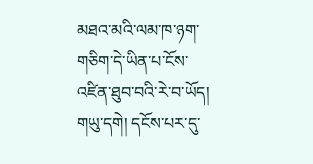མཐའ་མའི་ལམ་ཁ་ཉག་གཅིག་དེ་ཡིན་པ་ངོས་འཛིན་ཐུབ་བའི་རེ་བ་ཡོད།
གཡུ་དགེ། དངོས་པར་དུ་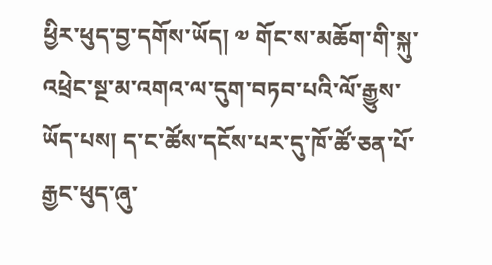ཕྱིར་ཕུད་བྱ་དགོས་ཡོད། ༧ གོང་ས་མཆོག་གི་སྐུ་འཕྲེང་སྔ་མ་འགའ་ལ་དུག་བཏབ་པའི་ལོ་རྒྱུས་ཡོད་པས། ད་ང་ཚོས་དངོས་པར་དུ་ཁོ་ཚོ་ཅན་པོ་རྒྱང་ཕུད་ཞུ་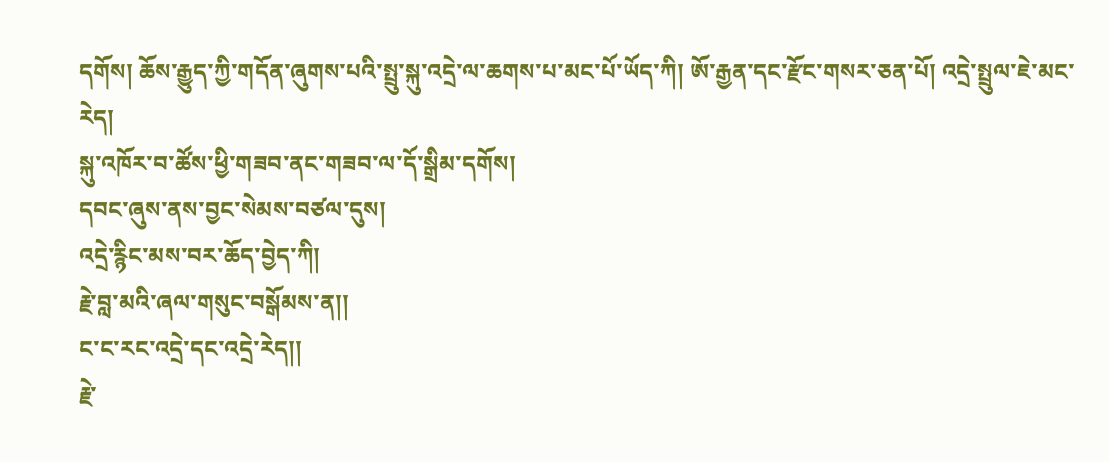དགོས། ཆོས་རྒྱུད་ཀྱི་གདོན་ཞུགས་པའི་སྤྲུ་སྐུ་འདྲེ་ལ་ཆགས་པ་མང་པོ་ཡོད་ཀི། ཨོ་རྒྱན་དང་རྫོང་གསར་ཅན་པོ། འདྲེ་སྤྲུལ་ཇེ་མང་རེད།
སྐུ་འཁོར་བ་ཚོས་ཕྱི་གཟབ་ནང་གཟབ་ལ་དོ་སྒྲིམ་དགོས།
དབང་ཞུས་ནས་བྱང་སེམས་བཙལ་དུས།
འདྲེ་རྙིང་མས་བར་ཆོད་བྱེད་ཀི།
རྗེ་བླ་མའི་ཞལ་གསུང་བསྒོམས་ན།།
ང་ང་རང་འདྲེ་དང་འདྲེ་རེད།།
རྗེ་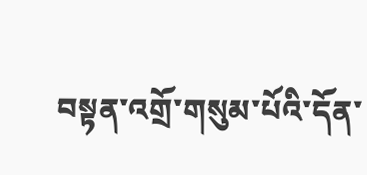བསྟན་འགྲོ་གསུམ་པོའི་དོན་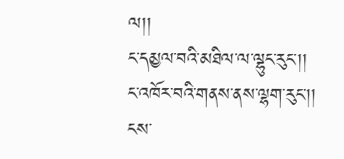ལ།།
ང་དམྱལ་བའི་མཐིལ་ལ་ལྷུང་རུང་།།
ང་འཁོར་བའི་གནས་ནས་ལྷག་རུང་།།
ངས་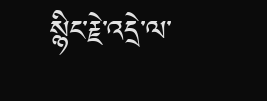སྙིང་རྗེ་འདྲེ་ལ་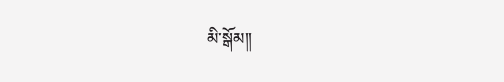མི་སྒོམ།།